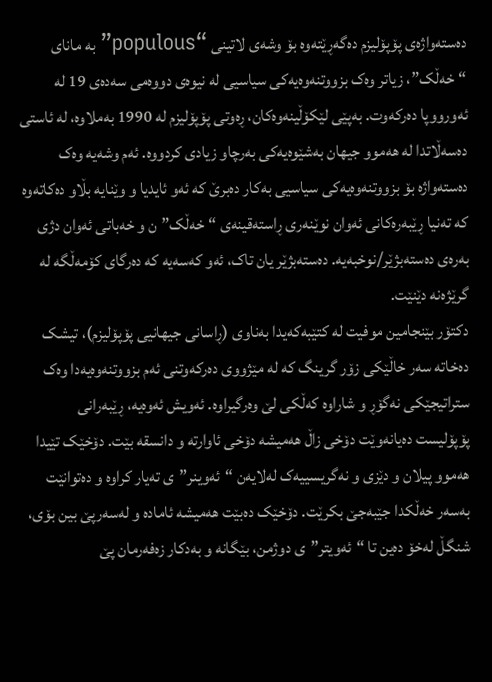دەستەواژەی پۆپۆلیزم دەگەڕێتەوە بۆ وشەی لاتینی “populous” بە مانای “خەڵک”، زیاتر وەک بزووتنەوەیەکی سیاسیی لە نیوەی دووەمی سەدەی 19 لە ئەورووپا دەرکەوت. بەپێی لێکۆڵینەوەکان، ڕەوتی پۆپۆلیزم لە 1990 بەملاوە، لە ئاستی دەسەڵاتدا لە هەموو جیهان بەشێوەیەکی بەرچاو زیادی کردووە. ئەم وشەیە وەک دەستەواژە بۆ بزووتنەوەیەکی سیاسیی بەکار دەبرێ کە ئەو ئایدیا و وێنایە بڵاو دەکاتەوە کە تەنیا ڕێبەرەکانی ئەوان نوێنەری ڕاستەقینەی “خەڵک”ن و خەباتی ئەوان دژی بەرەی دەستەبژێر/نوخبەیە. دەستەبژێر یان تاک، ئەو کەسەیە کە دەرگای کۆمەڵگە لە گرێژەنە دێنێت.
دکتۆر بێنجامین موفیت لە کتێبەکەیدا بەناوی (ڕاسانی جیهانیی پۆپۆلیزم)، تیشک دەخاتە سەر خاڵێکی زۆر گرینگ کە لە مێژووی دەرکەوتنی ئەم بزووتنەوەیەدا وەک ستراتیجێکی نەگۆڕ و شاراوە کەڵکی لێ وەرگیراوە. ئەویش ئەوەیە، ڕێبەرانی پۆپۆلیست دەیانەوێت دۆخی زاڵ هەمیشە دۆخی ئاوارتە و دانسقە بێت. دۆخێک تێیدا هەموو پیلان و دێزی و نەگریسییەک لەلایەن “ئەوینر”ی تەیار کراوە و دەتوانێت بەسەر خەڵکدا جێبەجێ بکرێت. دۆخێک دەبێت هەمیشە ئامادە و لەسەرپێ بین بۆی، شنگڵ لەخۆ دەین تا “ئەویتر”ی دوژمن، بێگانە و بەدکار زەفەرمان پێ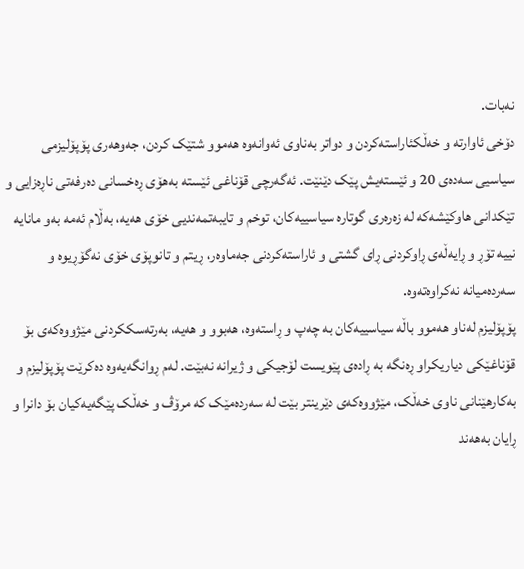نەبات.
دۆخی ئاوارتە و خەڵکئاراستەکردن و دواتر بەناوی ئەوانەوە هەموو شتێک کردن، جەوهەری پۆپۆلیزمی سیاسیی سەدەی 20 و ئێستەیش پێک دێنێت. ئەگەرچی قۆناغی ئێستە بەهۆی ڕەخسانی دەرفەتی ناڕەزایی و تێکدانی هاوکێشەکە لە زەرەری گوتارە سیاسییەکان، توخم و تایبەتمەندیی خۆی هەیە، بەڵام ئەمە بەو مانایە نییە تۆڕ و ڕایەڵەی ڕاوکردنی ڕای گشتی و ئاراستەکردنی جەماوەر، ڕیتم و تانوپۆی خۆی نەگۆڕیوە و سەردەمیانە نەکراوەتەوە.
پۆپۆلیزم لەناو هەموو باڵە سیاسییەکان بە چەپ و ڕاستەوە، هەبوو و هەیە، بەرتەسککردنی مێژووەکەی بۆ قۆناغێکی دیاریکراو ڕەنگە بە ڕادەی پێویست لۆجیکی و ژیرانە نەبێت. لەم ڕوانگەیەوە دەکرێت پۆپۆلیزم و بەکارهێنانی ناوی خەڵک، مێژووەکەی دێرینتر بێت لە سەردەمێک کە مرۆڤ و خەڵک پێگەیەکیان بۆ دانرا و ڕایان بەهەند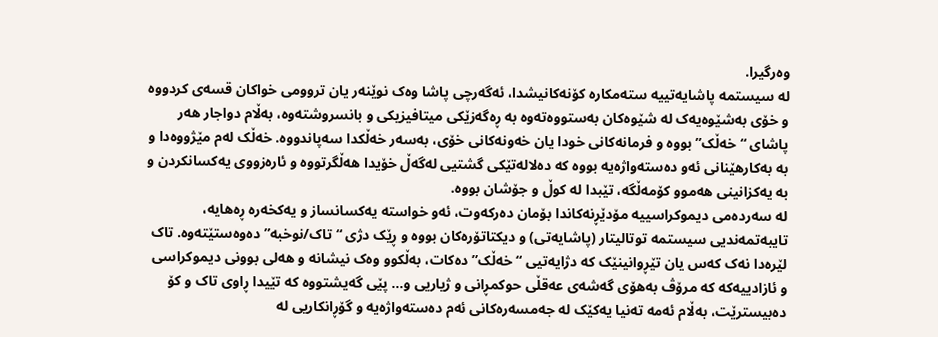وەرگیرا.
لە سیستمە پاشایەتییە ستەمکارە کۆنەکانیشدا، ئەگەرچی پاشا وەک نوێنەر یان تروومی خواکان قسەی کردووە و خۆی بەشێوەیەک لە شێوەکان بەستووەتەوە بە ڕەگەزێکی میتافیزیکی و بانسروشتەوە، بەڵام دواجار هەر پاشای “خەڵک” بووە و فرمانەکانی خودا یان خەونەکانی خۆی، بەسەر خەڵکدا سەپاندووە. خەڵک لەم مێژووەدا و بە بەکارهێنانی ئەو دەستەواژەیە بووە کە دەلالەتێکی گشتیی لەگەڵ خۆیدا هەڵگرتووە و ئارەزووی یەکسانکردن و بە یەکزانینی هەموو کۆمەڵگە، تێبدا لە كوڵ و جۆشان بووە.
لە سەردەمی دیموکراسییە مۆدێڕنەکاندا بۆمان دەرکەوت، ئەو خواستە یەکسانساز و یەکخەرە ڕەهایە، تایبەتمەندیی سیستمە توتالیتار (پاشایەتی) و دیکتاتۆرەکان بووە و ڕێک دژی “تاک/نوخبە” دەوەستێتەوە. تاک لێرەدا نەک کەس یان تێڕوانینێک کە دژایەتیی “خەڵک” دەکات، بەڵکوو وەک نیشانە و هەلی بوونی دیموکراسی و ئازادییەکە کە مرۆڤ بەهۆی گەشەی عەقڵی حوکمڕانی و ژیاریی و… پێی گەیشتووە کە تێیدا ڕاوی تاک و کۆ دەبیسترێت، بەڵام ئەمە تەنیا یەکێک لە جەمسەرەکانی ئەم دەستەواژەیە و گۆڕانکاریی لە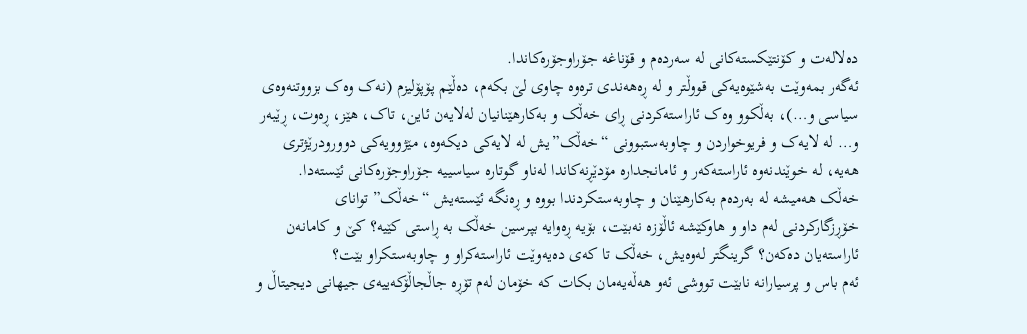دەلالەت و کۆنتێکستەکانی لە سەردەم و قۆناغە جۆراوجۆرەکاندا.
ئەگەر بمەوێت بەشێوەیەکی قووڵتر و لە ڕەهەندی ترەوە چاوی لێ بکەم، دەڵێم پۆپۆلیزم (نەک وەک بزووتنەوەی سیاسی و…)، بەڵکوو وەک ئاراستەکردنی ڕای خەڵک و بەکارهێنانیان لەلایەن ئاین، تاک، هێز، ڕەوت، ڕێبەر و… لە لایەک و فریوخواردن و چاوبەستبوونی “خەڵک”یش لە لایەکی دیکەوە، مێژوویەکی دوورودرێژتری هەیە، لە خوێندنەوە ئاراستەكەر و ئامانجدارە مۆدێڕنەکاندا لەناو گوتارە سیاسییە جۆراوجۆرەکانی ئێستەدا.
خەڵک هەمیشە لە بەردەم بەکارهێنان و چاوبەستکردندا بووە و ڕەنگە ئێستەیش “خەڵک” توانای خۆڕزگارکردنی لەم داو و هاوكێشە ئاڵۆزە نەبێت، بۆیە ڕەوایە بپرسین خەڵک بە ڕاستی کێیە؟ کێ و کامانەن ئاراستەیان دەکەن؟ گرینگتر لەوەیش، خەڵک تا کەی دەیەوێت ئاراستەکراو و چاوبەستکراو بێت؟
ئەم باس و پرسیارانە نابێت تووشی ئەو هەڵەیەمان بکات کە خۆمان لەم تۆڕە جاڵجاڵۆکەییەی جیهانی دیجیتاڵ و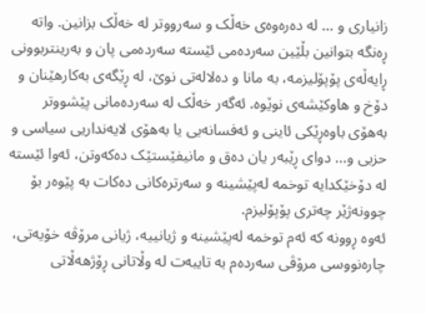زانیاری و … لە دەرەوەی خەڵک و سەرووتر لە خەڵک بزانین. واتە ڕەنگە بتوانین بڵێین سەردەمی ئێستە سەردەمی پان و بەرینتربوونی ڕایەڵەی پۆپۆلیزمە، بە مانا و دەلالەتی نوێ، لە ڕێگەی بەکارهێنان و دۆخ و هاوکێشەی نوێوە. ئەگەر خەڵک لە سەردەمانی پێشووتر بەهۆی باوەڕێکی ئاینی و ئەفسانەیی یا بەهۆی لایەنداریی سیاسی و حزبی و… دوای ڕێبەر یان دەق و مانیفێستێک دەکەوتن، ئەوا ئێستە لە دۆخێکدایە توخمە لەپێشینە و سەرترەکانی دەکات بە پێوەر بۆ چوونەژێر چەتری پۆپۆلیزم.
ئەوە ڕوونە كە ئەم توخمە لەپێشینە و ژیانییە، ژیانی مرۆڤە خۆیەتی، چارەنووسی مرۆڤی سەردەم بە تایبەت لە وڵاتانی ڕۆژهەڵاتی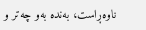ناوەڕاست، بەندە بەو چەتر و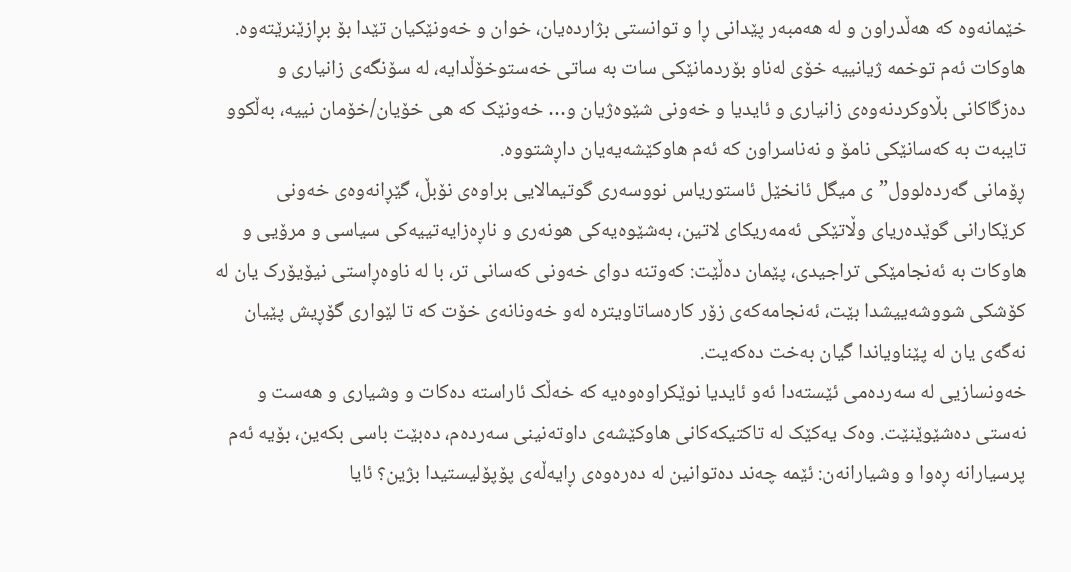خێمانەوە کە هەڵدراون و لە هەمبەر پێدانی ڕا و توانستی بژاردەیان، خوان و خەونێکیان تێدا بۆ بڕازێنرێتەوە. هاوکات ئەم توخمە ژیانییە خۆی لەناو بۆردمانێکی سات بە ساتی خەستوخۆڵدایە، لە سۆنگەی زانیاری و دەزگاکانی بڵاوكردنەوەی زانیاری و ئایدیا و خەونی شێوەژیان و… خەونێک کە هی خۆیان/خۆمان نییە، بەڵکوو تایبەت بە کەسانێکی نامۆ و نەناسراون کە ئەم هاوکێشەیەیان داڕشتووە.
ڕۆمانی گەردەلوول”ی میگل ئانخێل ئاستوریاس نووسەری گوتیمالایی براوەی نۆبڵ، گێڕانەوەی خەونی کرێکارانی گوێدەریای وڵاتێکی ئەمەریکای لاتین، بەشێوەیەکی هونەری و ناڕەزایەتییەکی سیاسی و مرۆیی و هاوکات بە ئەنجامێکی تراجیدی، پێمان دەڵێت: كەوتنە دوای خەونی کەسانی تر، با لە ناوەڕاستی نیۆیۆرک یان لە کۆشکی شووشەییشدا بێت، ئەنجامەکەی زۆر کارەساتاویترە لەو خەونانەی خۆت کە تا لێواری گۆڕیش پێیان نەگەی یان لە پێناویاندا گیان بەخت دەکەیت.
خەونسازیی لە سەردەمی ئێستەدا ئەو ئایدیا نوێكراوەوەیە کە خەڵک ئاراستە دەکات و وشیاری و هەست و نەستی دەشێوێنێت. وەک یەکێک لە تاکتیکەکانی هاوکێشەی داوتەنینی سەردەم، دەبێت باسی بکەین، بۆیە ئەم پرسیارانە ڕەوا و وشیارانەن: ئێمە چەند دەتوانین لە دەرەوەی ڕایەڵەی پۆپۆلیستیدا بژین؟ ئایا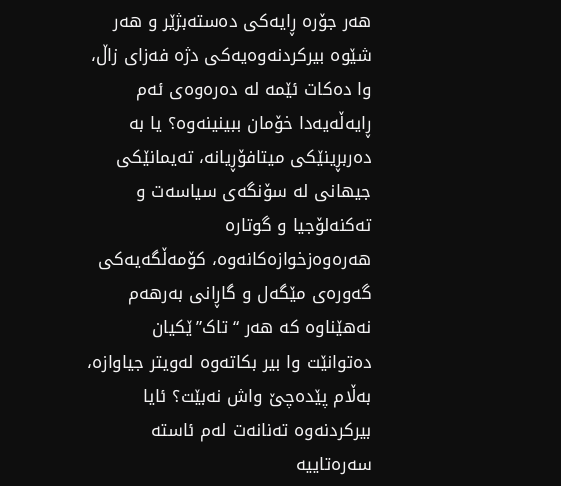هەر جۆرە ڕایەکی دەستەبژێر و هەر شێوە بیرکردنەوەیەکی دژە فەزای زاڵ، وا دەکات ئێمە لە دەرەوەی ئەم ڕایەڵەیەدا خۆمان ببینینەوە؟ یا بە دەربڕینێکی میتافۆڕیانە، تەیمانێکی جیهانی لە سۆنگەی سیاسەت و تەکنەلۆجیا و گوتارە هەرەوەزخوازەکانەوە، کۆمەڵگەیەکی گەورەی مێگەل و گاڕانی بەرهەم نەهێناوە کە هەر “تاک”ێکیان دەتوانێت وا بیر بکاتەوە لەویتر جیاوازە، بەڵام پێدەچێ واش نەبێت؟ ئایا بیرکردنەوە تەنانەت لەم ئاستە سەرەتاییە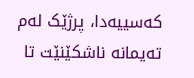كەسییەدا، پرژێک لەم تەیمانە ناشکێنێت تا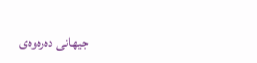جیهانی دەرەوەی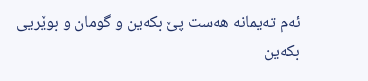ئەم تەیمانە هەست پێ بکەین و گومان و بوێریی بکەین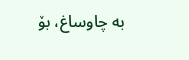بە چاوساغ، بۆ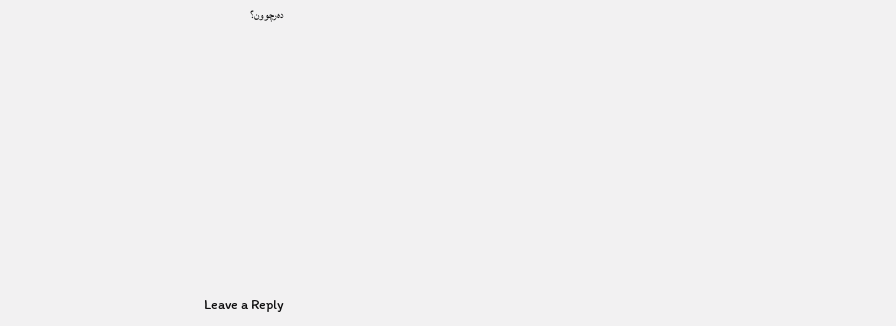دەرچوون؟












Leave a Reply